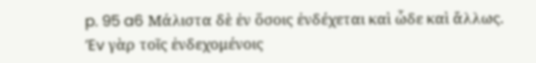p. 95 a6 Μάλιστα δὲ ἐν ὅσοις ἐνδέχεται καὶ ὧδε καὶ ἄλλως. ’Ev γὰρ τοῖς ἐνδεχομένοις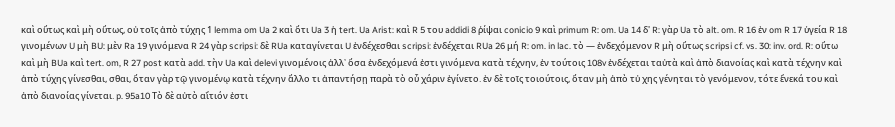καὶ οὕτως καὶ μὴ οὕτως, οὐ τοῖς ἀπὸ τύχης 1 lemma om Ua 2 καὶ ὅτι Ua 3 ἡ tert. Ua Arist: καὶ R 5 του addidi 8 ῥίψαι conicio 9 καὶ primum R: om. Ua 14 δ' R: γὰρ Ua τὸ alt. om. R 16 ἐν om R 17 ὑγεία R 18 γινομένων U μὴ BU: μὲν Ra 19 γινόμενα R 24 γὰρ scripsi: δὲ RUa καταγίνεται U ἐνδέχεσθαι scripsi: ἐνδέχεται RUa 26 μή R: om. in lac. τὸ — ἐνδεχόμενον R μὴ οὕτως scripsi cf. vs. 30: inv. ord. R: οὕτω καὶ μὴ BUa καὶ tert. om, R 27 post κατὰ add. τὴν Ua καὶ delevi γινομένοις ἀλλ᾿ ὅσα ἐνδεχόμενά ἐστι γινόμενα κατὰ τέχνην, ἐν τούτοις 108v ἐνδέχεται ταὐτὰ καὶ ἀπὸ διανοίας καὶ κατὰ τέχνην καὶ ἀπὸ τύχης γίνεσθαι, σθαι, ὅταν γὰρ τῷ γινομένῳ κατὰ τέχνην ἄλλο τι ἀπαντήσῃ παρὰ τὸ οὗ χάριν ἐγίνετο. ἐν δὲ τοῖς τοιούτοις, ὅταν μὴ ἀπὸ τὐ χης γένηται τὸ γενόμενον, τότε ἕνεκά του καὶ ἀπὸ διανοίας γίνεται. p. 95a10 Τὸ δὲ αὐτὸ αἴτιόν ἐστι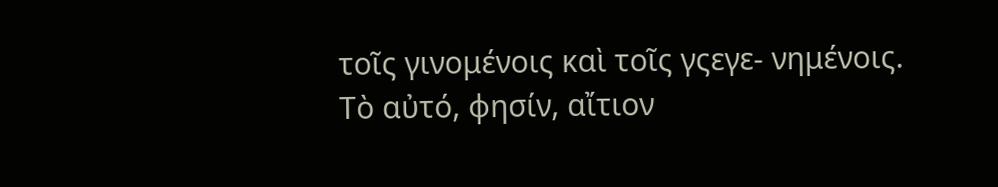τοῖς γινομένοις καὶ τοῖς γςεγε- νημένοις. Τὸ αὐτό, φησίν, αἴτιον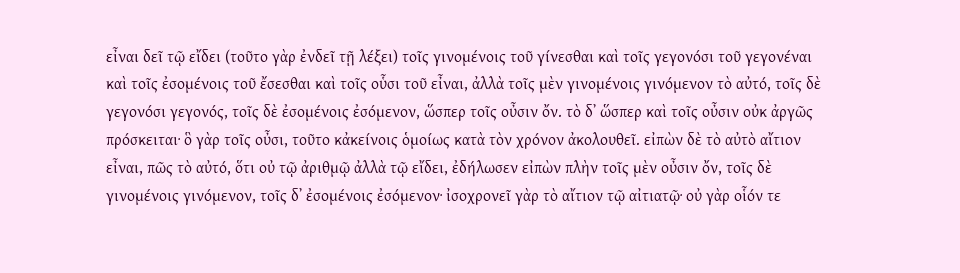εἶναι δεῖ τῷ εἴδει (τοῦτο γὰρ ἐνδεῖ τῇ λέξει) τοῖς γινομένοις τοῦ γίνεσθαι καὶ τοῖς γεγονόσι τοῦ γεγονέναι καὶ τοῖς ἐσομένοις τοῦ ἔσεσθαι καὶ τοῖς οὗσι τοῦ εἶναι, ἀλλὰ τοῖς μὲν γινομένοις γινόμενον τὸ αὐτό, τοῖς δὲ γεγονόσι γεγονός, τοῖς δὲ ἐσομένοις ἐσόμενον, ὥσπερ τοῖς οὖσιν ὄν. τὸ δ᾿ ὥσπερ καὶ τοῖς οὖσιν οὐκ ἀργῶς πρόσκειται· ὃ γὰρ τοῖς οὖσι, τοῦτο κἀκείνοις ὁμοίως κατὰ τὸν χρόνον ἀκολουθεῖ. εἰπὼν δὲ τὸ αὐτὸ αἴτιον εἶναι, πῶς τὸ αὐτό, ὅτι οὐ τῷ ἀριθμῷ ἀλλὰ τῷ εἴδει, ἐδήλωσεν εἰπὼν πλὴν τοῖς μὲν οὖσιν ὄν, τοῖς δὲ γινομένοις γινόμενον, τοῖς δ᾿ ἐσομένοις ἐσόμενον· ἰσοχρονεῖ γὰρ τὸ αἴτιον τῷ αἰτιατῷ· οὐ γὰρ οἷόν τε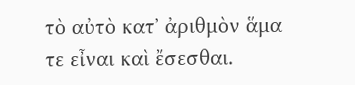τὸ αὐτὸ κατ᾿ ἀριθμὸν ἅμα τε εἶναι καὶ ἔσεσθαι.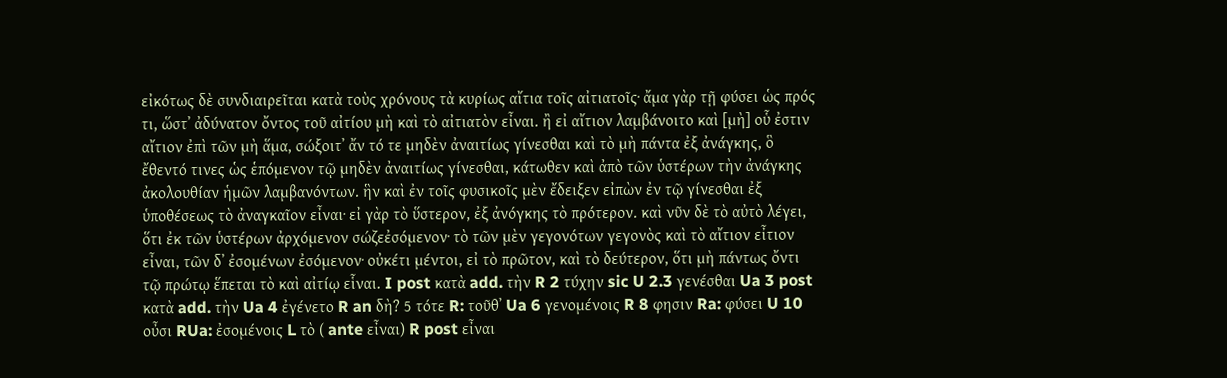εἰκότως δὲ συνδιαιρεῖται κατὰ τοὺς χρόνους τὰ κυρίως αἴτια τοῖς αἰτιατοῖς· ἄμα γὰρ τῇ φύσει ὡς πρός τι, ὥστ᾿ ἀδύνατον ὄντος τοῦ αἰτίου μὴ καὶ τὸ αἰτιατὸν εἶναι. ἢ εἰ αἴτιον λαμβάνοιτο καὶ [μὴ] οὗ ἐστιν αἴτιον ἐπὶ τῶν μὴ ἅμα, σώξοιτ᾿ ἄν τό τε μηδὲν ἀναιτίως γίνεσθαι καὶ τὸ μὴ πάντα ἐξ ἀνάγκης, ὃ ἔθεντό τινες ὡς ἑπόμενον τῷ μηδὲν ἀναιτίως γίνεσθαι, κάτωθεν καὶ ἀπὸ τῶν ὑστέρων τὴν ἀνάγκης ἀκολουθίαν ἡμῶν λαμβανόντων. ἣν καὶ ἐν τοῖς φυσικοῖς μὲν ἔδειξεν εἰπὼν ἐν τῷ γίνεσθαι ἐξ ὑποθέσεως τὸ ἀναγκαῖον εἶναι· εἰ γὰρ τὸ ὕστερον, ἐξ ἀνόγκης τὸ πρότερον. καὶ νῦν δὲ τὸ αὐτὸ λέγει, ὅτι ἐκ τῶν ὑστέρων ἀρχόμενον σώζεἐσόμενον· τὸ τῶν μὲν γεγονότων γεγονὸς καὶ τὸ αἴτιον εἶτιον εἶναι, τῶν δ᾿ ἐσομένων ἐσόμενον· οὐκέτι μέντοι, εἰ τὸ πρῶτον, καὶ τὸ δεύτερον, ὅτι μὴ πάντως ὄντι τῷ πρώτῳ ἕπεται τὸ καὶ αἰτίῳ εἷναι. I post κατὰ add. τὴν R 2 τύχην sic U 2.3 γενέσθαι Ua 3 post κατὰ add. τὴν Ua 4 ἐγένετο R an δὴ? 5 τότε R: τοῦθ᾿ Ua 6 γενομένοις R 8 φησιν Ra: φύσει U 10 οὖσι RUa: ἐσομένοις L τὸ ( ante εἶναι) R post εἶναι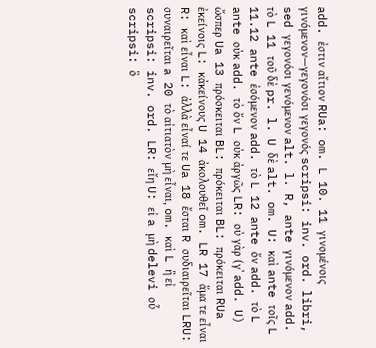add. ἐστιν αἴτιον RUa: om. L 10. 11 γινομένοις γινόμενον—γεγονόσι γεγονός scripsi: inv. ord. libri, sed γεγονόσι γενόμενον alt. l. R, ante γινόμενον add. τὸ L 11 τοῦ δὲ pr. l. U δὲ alt. om. U: καὶ ante τοῖς L 11.12 ante ἐσόμενον add. τὸ L 12 ante ὄν add. τὸ L ante οὐκ add. τὸ ὄν L οὐκ ἀργῶς LR: οὐ γὰρ (γ᾿ add. U) ὤσπερ Ua 13 πρόσκειται BL: πρόκειται BL: πρόκειται RUa ἐκείνοις L: κἀκείνους U 14 ἀκολουθεῖ om. LR 17 ἅμα τε εἶναι R: καὶ εἶναι L: ἀλλὰ εἶναί τε Ua 18 ἔσται R συδιαιρεῖται LRU: συναιρεῖται a 20 τὸ αἰτιατὸν μὴ εἶναι, om. καὶ L ἢ εἰ scripsi: inv. ord. LR: εἴη U: εἰ a μὴ delevi οὗ scripsi: ὃ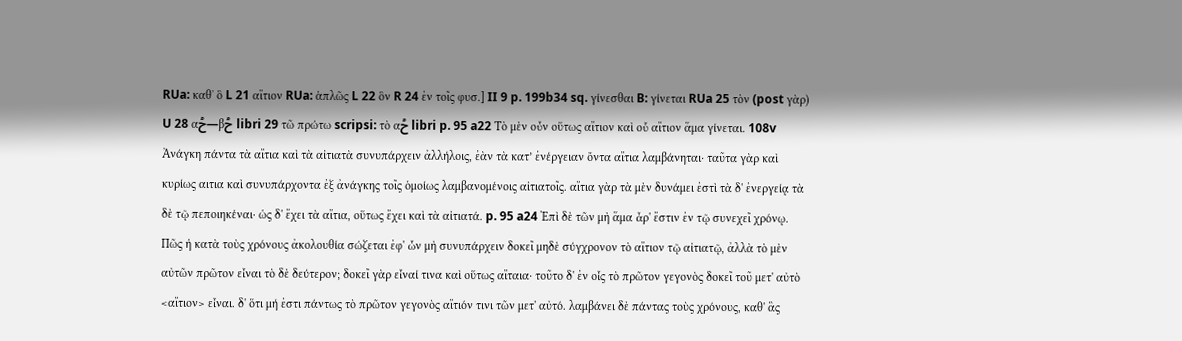RUa: καθ᾿ ὃ L 21 αἴτιον RUa: ἁπλῶς L 22 ὃν R 24 ἐν τοῖς φυσ.] II 9 p. 199b34 sq. γίνεσθαι B: γίνεται RUa 25 τὸν (post γὰρ) U 28 αݲ—βݲ libri 29 τῶ πρώτω scripsi: τὸ αݲ libri p. 95 a22 Τὸ μὲν οὖν οὕτως αἴτιον καὶ οὗ αἴτιον ἅμα γίνεται. 108v Ἀνάγκη πάντα τὰ αἴτια καὶ τὰ αἰτιατὰ συνυπάρχειν ἀλλήλοις, ἐὰν τὰ κατ’ ἐνέργειαν ὄντα αἴτια λαμβάνηται· ταῦτα γὰρ καὶ κυρίως αιτια καὶ συνυπάρχοντα ἐξ ἀνάγκης τοῖς ὁμοίως λαμβανομένοις αἰτιατοῖς. αἴτια γὰρ τὰ μὲν δυνάμει ἐστὶ τὰ δ' ἐνεργείᾳ τὰ δὲ τῷ πεποιηκέναι· ὡς δ' ἔχει τὰ αἴτια, οὕτως ἔχει καὶ τὰ αἰτιατά. p. 95 a24 Ἐπὶ δὲ τῶν μὴ ἅμα ἆρ' ἔστιν ἐν τῷ συνεχεῖ χρόνῳ. Πῶς ἡ κατὰ τοὺς χρόνους ἀκολουθία σώζεται ἐφ' ὧν μὴ συνυπάρχειν δοκεῖ μηδὲ σύγχρονον τὸ αἴτιον τῷ αἰτιατῷ, ἀλλὰ τὸ μὲν αὐτῶν πρῶτον εἶναι τὸ δὲ δεύτερον; δοκεῖ γὰρ εἶναί τινα καὶ οὕτως αἴταια· τοῦτο δ' ἐν οἷς τὸ πρῶτον γεγονὸς δοκεῖ τοῦ μετ' αὐτὸ <αἴτιον> εἶναι. δ' ὅτι μή ἐστι πάντως τὸ πρῶτον γεγονὸς αἴτιόν τινι τῶν μετ' αὐτό. λαμβάνει δὲ πάντας τοὺς χρόνους, καθ' ἃς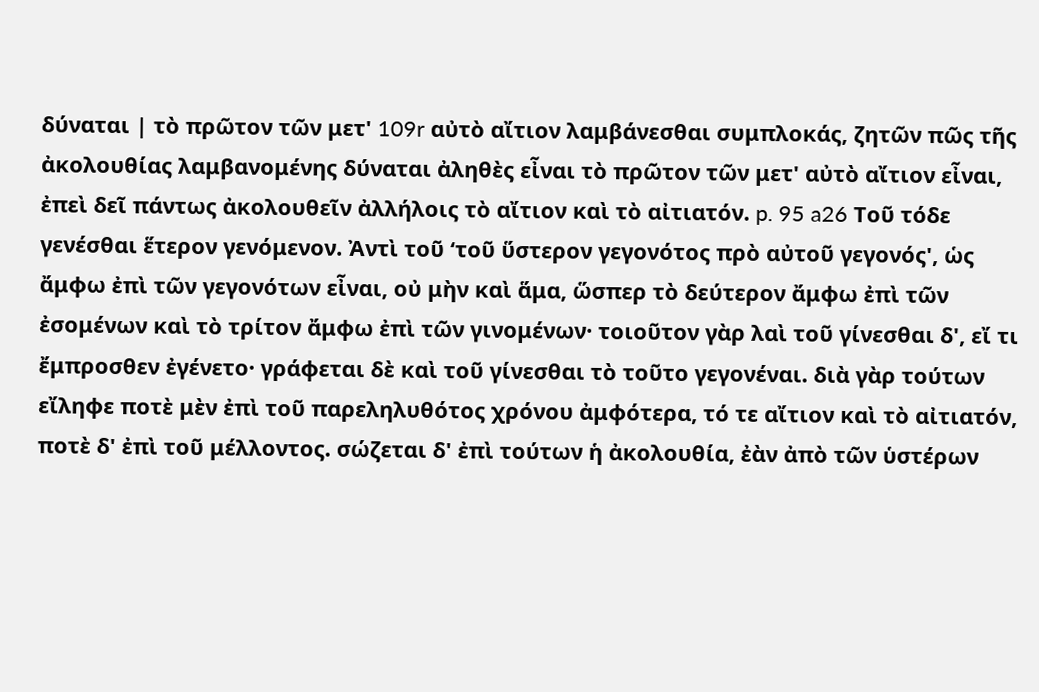δύναται | τὸ πρῶτον τῶν μετ' 109r αὐτὸ αἴτιον λαμβάνεσθαι συμπλοκάς, ζητῶν πῶς τῆς ἀκολουθίας λαμβανομένης δύναται ἀληθὲς εἶναι τὸ πρῶτον τῶν μετ' αὐτὸ αἴτιον εἶναι, ἐπεὶ δεῖ πάντως ἀκολουθεῖν ἀλλήλοις τὸ αἴτιον καὶ τὸ αἰτιατόν. p. 95 a26 Τοῦ τόδε γενέσθαι ἕτερον γενόμενον. Ἀντὶ τοῦ ‘τοῦ ὕστερον γεγονότος πρὸ αὐτοῦ γεγονός', ὡς ἄμφω ἐπὶ τῶν γεγονότων εἶναι, οὐ μὴν καὶ ἅμα, ὥσπερ τὸ δεύτερον ἄμφω ἐπὶ τῶν ἐσομένων καὶ τὸ τρίτον ἄμφω ἐπὶ τῶν γινομένων· τοιοῦτον γὰρ λαὶ τοῦ γίνεσθαι δ', εἴ τι ἔμπροσθεν ἐγένετο· γράφεται δὲ καὶ τοῦ γίνεσθαι τὸ τοῦτο γεγονέναι. διὰ γὰρ τούτων εἴληφε ποτὲ μὲν ἐπὶ τοῦ παρεληλυθότος χρόνου ἀμφότερα, τό τε αἴτιον καὶ τὸ αἰτιατόν, ποτὲ δ' ἐπὶ τοῦ μέλλοντος. σώζεται δ' ἐπὶ τούτων ἡ ἀκολουθία, ἐὰν ἀπὸ τῶν ὑστέρων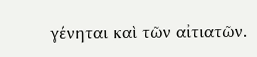γένηται καὶ τῶν αἰτιατῶν.